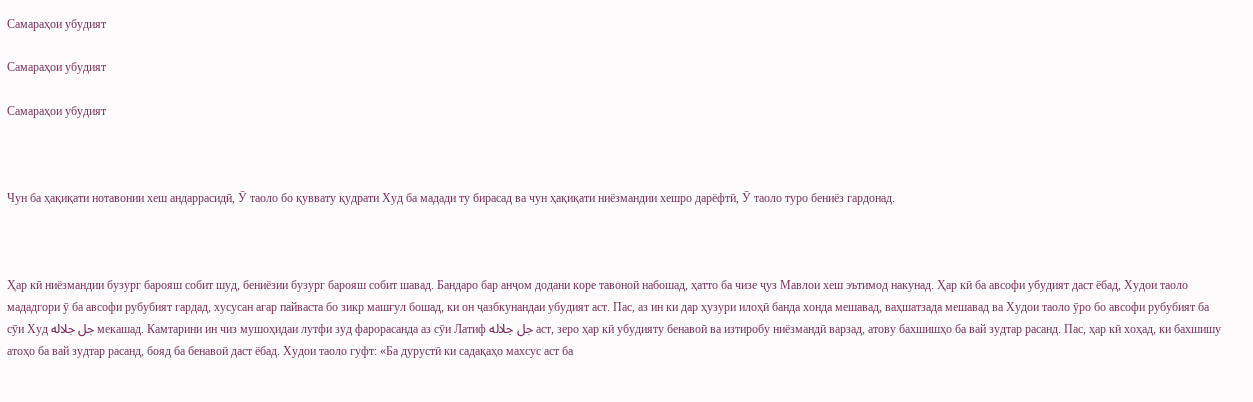Самараҳои убудият

Самараҳои убудият

Самараҳои убудият



Чун ба ҳақиқати нотавонии хеш андаррасидӣ, Ӯ таоло бо қуввату қудрати Худ ба мадади ту бирасад ва чун ҳақиқати ниёзмандии хешро дарёфтӣ, Ӯ таоло туро бениёз гардонад.



Ҳар кӣ ниёзмандии бузург барояш собит шуд, бениёзии бузург барояш собит шавад. Бандаро бар анҷом додани коре тавоноӣ набошад, ҳатто ба чизе ҷуз Мавлои хеш эътимод накунад. Ҳар кӣ ба авсофи убудият даст ёбад, Худои таоло мададгори ӯ ба авсофи рубубият гардад, хусусан агар пайваста бо зикр машғул бошад, ки он ҷазбкунандаи убудият аст. Пас, аз ин ки дар ҳузури илоҳӣ банда хонда мешавад, ваҳшатзада мешавад ва Худои таоло ӯро бо авсофи рубубият ба сӯи Худ جل جلاله мекашад. Камтарини ин чиз мушоҳидаи лутфи зуд фарорасанда аз сӯи Латиф جل جلاله аст, зеро ҳар кӣ убудияту бенавоӣ ва изтиробу ниёзмандӣ варзад, атову бахшишҳо ба вай зудтар расанд. Пас, ҳар кӣ хоҳад, ки бахшишу атоҳо ба вай зудтар расанд, бояд ба бенавоӣ даст ёбад. Худои таоло гуфт: «Ба дурустӣ ки садақаҳо махсус аст ба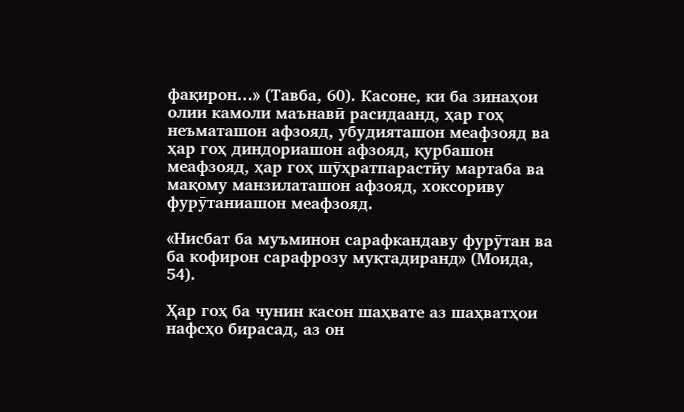фақирон…» (Тавба, 60). Касоне, ки ба зинаҳои олии камоли маънавӣ расидаанд, ҳар гоҳ неъматашон афзояд, убудияташон меафзояд ва ҳар гоҳ диндориашон афзояд, қурбашон меафзояд, ҳар гоҳ шӯҳратпарастӣу мартаба ва мақому манзилаташон афзояд, хоксориву фурӯтаниашон меафзояд.

«Нисбат ба муъминон сарафкандаву фурӯтан ва ба кофирон сарафрозу муқтадиранд» (Моида, 54).

Ҳар гоҳ ба чунин касон шаҳвате аз шаҳватҳои нафсҳо бирасад, аз он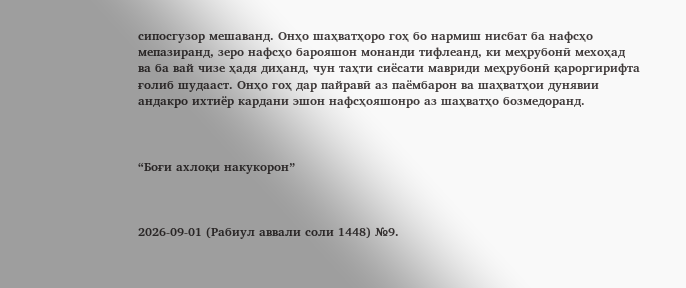сипосгузор мешаванд. Онҳо шаҳватҳоро гоҳ бо нармиш нисбат ба нафсҳо мепазиранд, зеро нафсҳо барояшон монанди тифлеанд, ки меҳрубонӣ мехоҳад ва ба вай чизе ҳадя диҳанд, чун таҳти сиёсати мавриди меҳрубонӣ қароргирифта ғолиб шудааст. Онҳо гоҳ дар пайравӣ аз паёмбарон ва шаҳватҳои дунявии андакро ихтиёр кардани эшон нафсҳояшонро аз шаҳватҳо бозмедоранд.



“Боғи ахлоқи накукорон”



2026-09-01 (Рабиул аввали соли 1448) №9.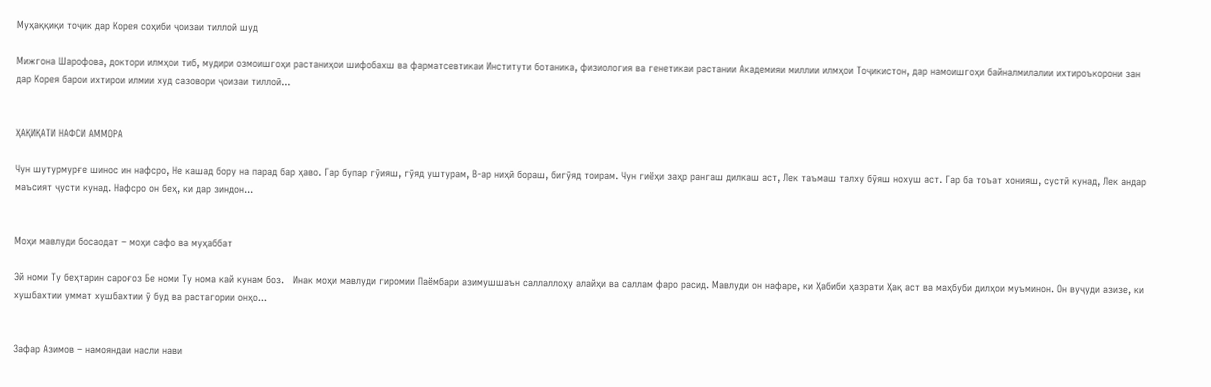Муҳаққиқи тоҷик дар Корея соҳиби ҷоизаи тиллоӣ шуд

Мижгона Шарофова, доктори илмҳои тиб, мудири озмоишгоҳи растаниҳои шифобахш ва фарматсевтикаи Институти ботаника, физиология ва генетикаи растании Академияи миллии илмҳои Тоҷикистон, дар намоишгоҳи байналмилалии ихтироъкорони зан дар Корея барои ихтирои илмии худ сазовори ҷоизаи тиллоӣ...


ҲАҚИҚАТИ НАФСИ АММОРА

Чун шутурмурғе шинос ин нафсро, Не кашад бору на парад бар ҳаво. Гар бупар гӯияш, гӯяд уштурам, В-ар ниҳӣ бораш, бигӯяд тоирам. Чун гиёҳи заҳр рангаш дилкаш аст, Лек таъмаш талху бӯяш нохуш аст. Гар ба тоъат хонияш, сустӣ кунад, Лек андар маъсият ҷусти кунад. Нафсро он беҳ, ки дар зиндон...


Моҳи мавлуди босаодат – моҳи сафо ва муҳаббат

Эй номи Ту беҳтарин сароғоз Бе номи Ту нома кай кунам боз.   Инак моҳи мавлуди гиромии Паёмбари азимушшаън саллаллоҳу алайҳи ва саллам фаро расид. Мавлуди он нафаре, ки Ҳабиби ҳазрати Ҳақ аст ва маҳбуби дилҳои муъминон. Он вуҷуди азизе, ки хушбахтии уммат хушбахтии ӯ буд ва растагории онҳо...


Зафар Азимов – намояндаи насли нави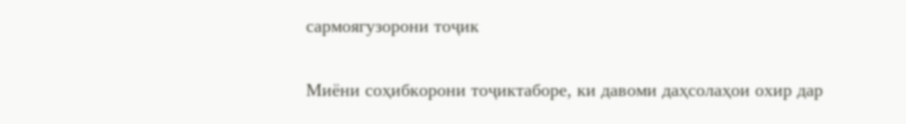сармоягузорони тоҷик

Миёни соҳибкорони тоҷиктаборе, ки давоми даҳсолаҳои охир дар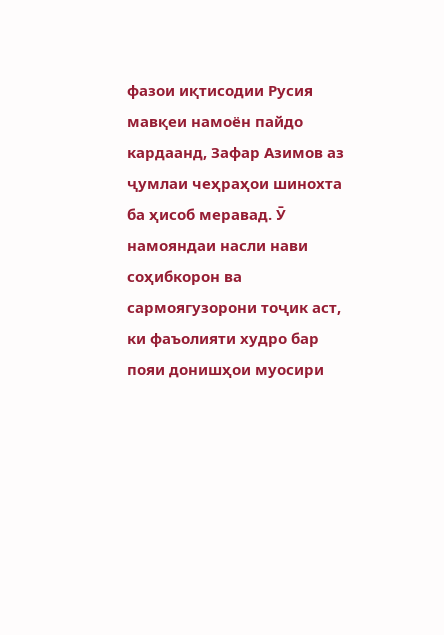фазои иқтисодии Русия мавқеи намоён пайдо кардаанд, Зафар Азимов аз ҷумлаи чеҳраҳои шинохта ба ҳисоб меравад. Ӯ намояндаи насли нави соҳибкорон ва сармоягузорони тоҷик аст, ки фаъолияти худро бар пояи донишҳои муосири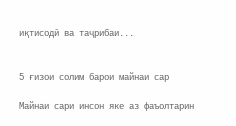иқтисодӣ ва таҷрибаи...


5 ғизои солим барои майнаи сар

Майнаи сари инсон яке аз фаъолтарин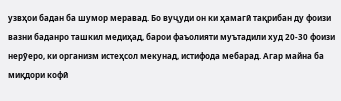узвҳои бадан ба шумор меравад. Бо вуҷуди он ки ҳамагӣ тақрибан ду фоизи вазни баданро ташкил медиҳад, барои фаъолияти муътадили худ 20-30 фоизи нерӯеро, ки организм истеҳсол мекунад, истифода мебарад. Агар майна ба миқдори кофӣ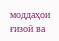моддаҳои ғизоӣ ва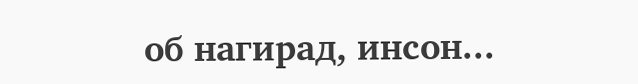об нагирад, инсон...